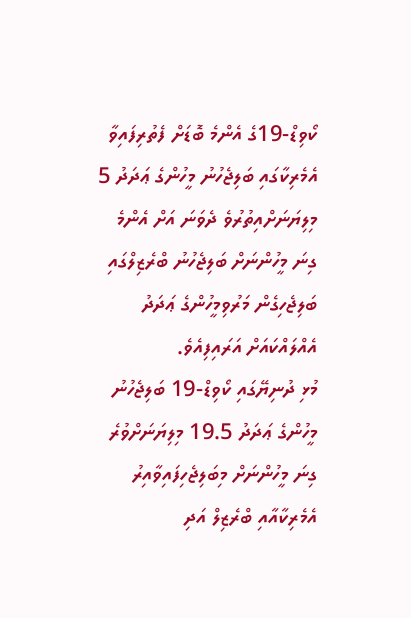ކޯވިޑް-19ގެ އެންމެ ބޮޑަށް ފެތުރިފައިވާ އެމެރިކާގައި ބަލިޖެހުނު މީހުންގެ ޢަދަދު 5 މިލިޔަނަށްއިތުރުވެ ދެވަނަ އަށް އެންމެ ގިނަ މީހުންނަށް ބަލިޖެހުނު ބްރެޒިލްގައި ބަލިޖެހިގެން މަރުވިމީހުންގެ ޢަދަދު އެއްލައްކައަށް އަރައިފިއެވެ.
މުޅި ދުނިޔޭގައި ކޯވިޑް-19 ބަލިޖެހުނު މީހުންގެ ޢަދަދު 19.5 މިލިޔަނަށްވުރެ ގިނަ މީހުންނަށް މިބަލިޖެހިފައިވާއިރު އެމެރިކާއާއި ބްރެޒިލް އަދި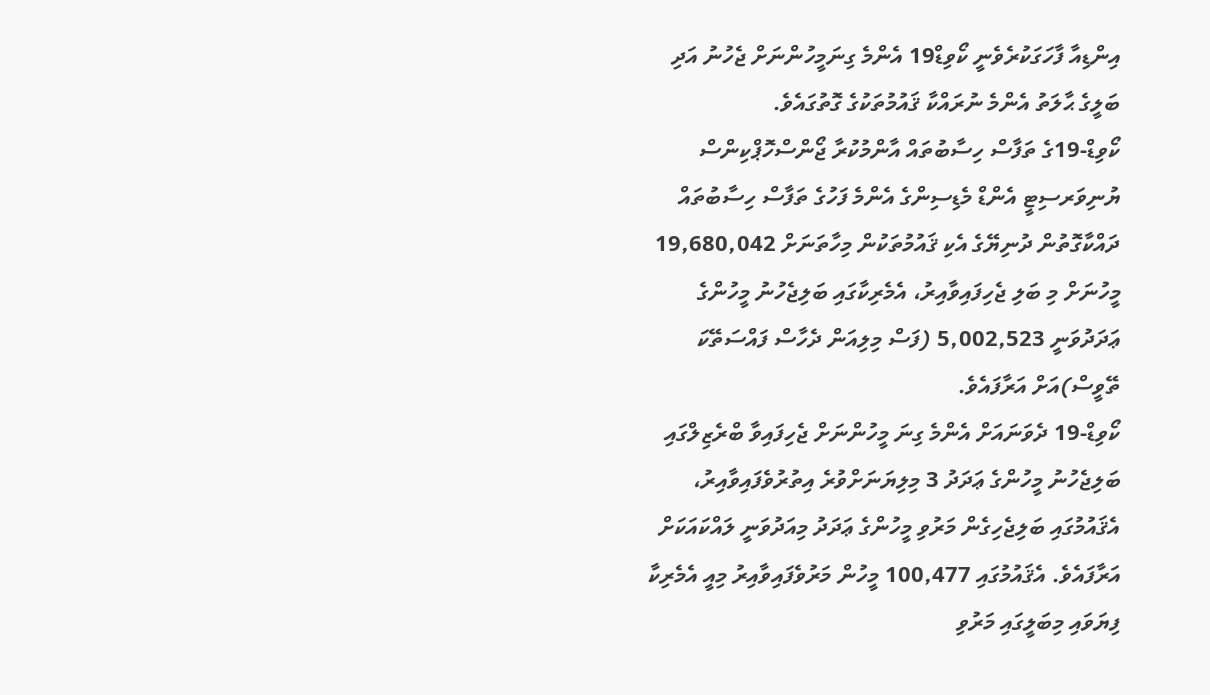އިންޑިއާ ފާހަގަކުރެވެނީ ކޯވިޑް19 އެންމެ ގިނަމީހުންނަށް ޖެހުނު އަދި ބަލީގެ ޙާލަތު އެންމެ ނުރައްކާ ޤައުމުތަކުގެ ގޮތުގައެވެ.
ކޯވިޑް-19ގެ ތަފާސް ހިސާބުތައް އާންމުކުރާ ޖޯންސްހޮޕްކިންސް ޔުނިވަރސިޓީ އެންޑް މެޑިސިންގެ އެންމެ ފަހުގެ ތަފާސް ހިސާބުތައް ދައްކާގޮތުން ދުނިޔޭގެ އެކި ޤައުމުތަކުން މިހާތަނަށް 19,680,042 މީހުނަށް މި ބަލި ޖެހިފައިވާއިރު، އެމެރިކާގައި ބަލިޖެހުނު މީހުންގެ ޢަދަދުވަނީ 5,002,523 (ފަސް މިލިއަން ދެހާސް ފައްސަތޭކަ ތޭވީސް)އަށް އަރާފައެވެ.
ކޯވިޑް-19 ދެވަނައަށް އެންމެ ގިނަ މީހުންނަށް ޖެހިފައިވާ ބްރެޒިލްގައި ބަލިޖެހުނު މީހުންގެ ޢަދަދު 3 މިލިޔަނަށްވުރެ އިތުރުވެފައިވާއިރު، އެޤައުމުގައި ބަލިޖެހިގެން މަރުވި މީހުންގެ ޢަދަދު މިއަދުވަނީ ލައްކައަކަށް އަރާފައެވެ. އެޤައުމުގައި 100,477 މީހުން މަރުވެފައިވާއިރު މިއީ އެމެރިކާ ފިޔަވައި މިބަލީގައި މަރުވި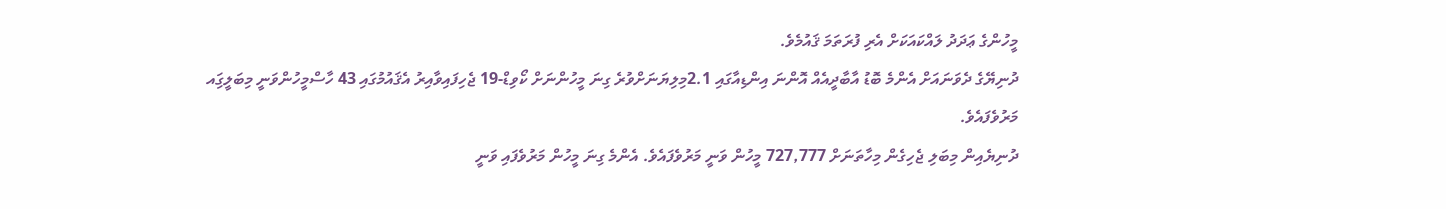މީހުންގެ ޢަދަދު ލައްކައަކަށް އެރި ފުރަތަމަ ޤައުމެވެ.
ދުނިޔޭގެ ދެވަނައަށް އެންމެ ބޮޑު އާބާދީއެއް އޮންނަ އިންޑިއާގައި 2.1މިލިޔަނަށްވުރެ ގިނަ މީހުންނަށް ކޯވިޑް-19 ޖެހިފައިވާއިރު އެޤައުމުގައި 43 ހާސްމީހުންވަނީ މިބަލީގަިއ މަރުވެފައެވެ.
ދުނިޔެއިން މިބަލި ޖެހިގެން މިހާތަނަށް 727,777 މީހުން ވަނީ މަރުވެފައެވެ. އެންމެ ގިނަ މީހުން މަރުވެފައި ވަނީ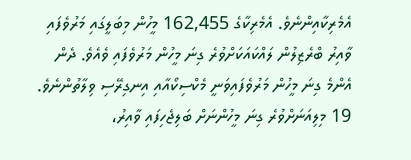އެމެރިކާއިންނެވެ. އެމެރިކާގެ 162,455 މީހުން މިބަލީގައި މަރުވެފައި ވާއިރު ބްރެޒިލުން ލައްކައަކަށްވުރެ ގިނަ މީހުން މަރުވެފައި ވެއެވެ. ދެން އެންމެ ގިނަ މީހުން މަރުވެފައިވަނީ މެކްސިކޯއާއި އިނގިރޭސި ވިލާތުންނެވެ.
19 މިލިއަނަށްވުރެ ގިނަ މީހުންނަށް ބަލިޖެހިފައި ވާއިރު،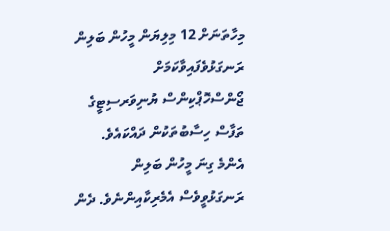މިހާތަނަށް 12 މިލިޔަން މީހުން ބަލިން ރަނގަޅުވެފައިވާކަމަށް ޖޯންސްހޮޕްކިންސް ޔުނިވަރސިޓީގެ ތަފާސް ހިސާބުތަކުން ދައްކައެވެ. އެންމެ ގިނަ މީހުން ބަލިން ރަނގަޅުވީވެސް އެމެރިކާއިންނެވެ. ދެން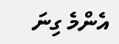އެންމެ ގިނަ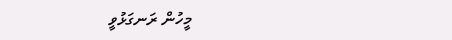މީހުން ރަނގަޅުވީ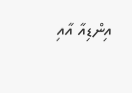އިންޑިއާ އާއި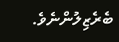ބެރެޒިލުންނެވެ.